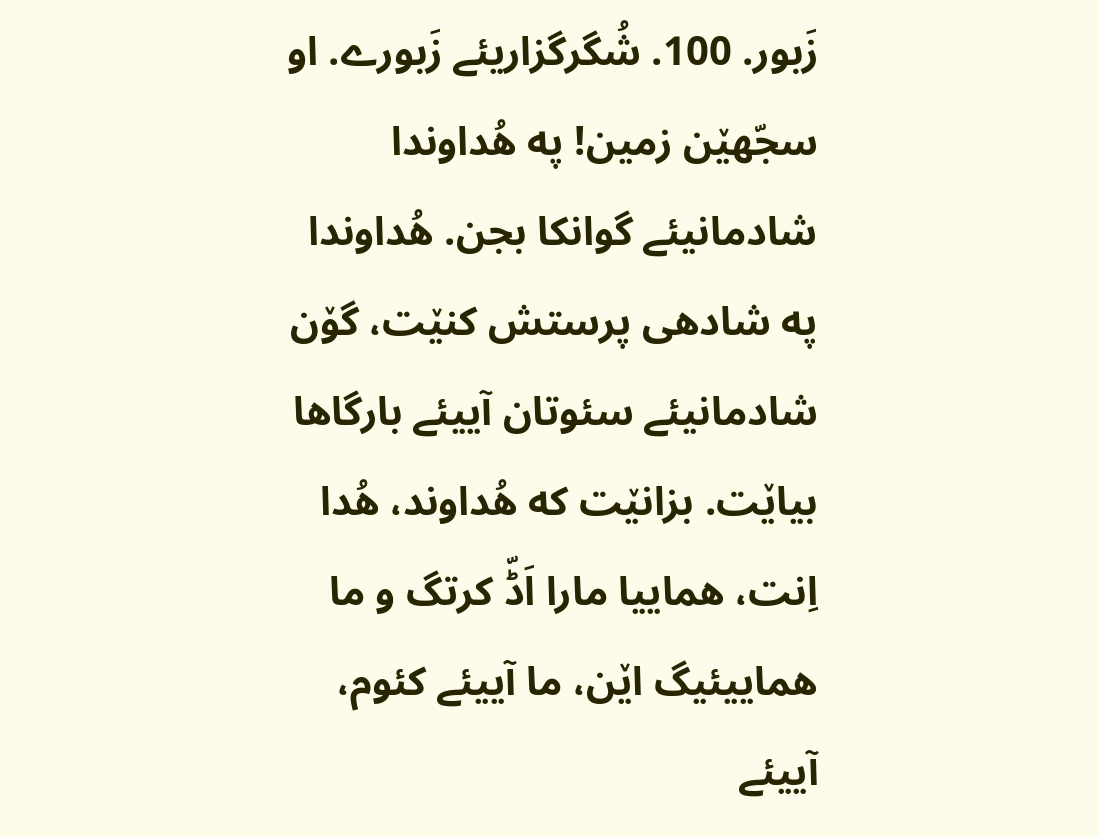زَبور. 100. شُگرگزاریئے زَبورے. او سجّهێن زمین! په هُداوندا شادمانیئے گوانکا بجن. هُداوندا په شادهی پرستش کنێت، گۆن شادمانیئے سئوتان آییئے بارگاها بیاێت. بزانێت که هُداوند، هُدا اِنت، هماییا مارا اَڈّ کرتگ و ما هماییئیگ اێن، ما آییئے کئوم، آییئے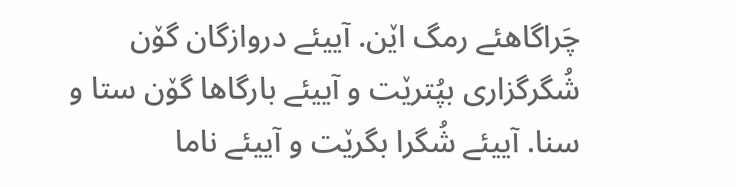چَراگاهئے رمگ اێن. آییئے دروازگان گۆن شُگرگزاری بپُترێت و آییئے بارگاها گۆن ستا و سنا. آییئے شُگرا بگرێت و آییئے ناما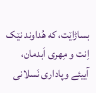بساڑاێت، که هُداوند نێک اِنت و مِهری اَبدمان، آییئے وپاداری نَسلانی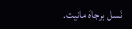نَسل برجاهَ مانیت.